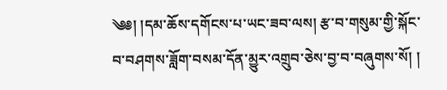༄༅། །དམ་ཆོས་དགོངས་པ་ཡང་ཟབ་ལས། རྩ་བ་གསུམ་གྱི་སྐོང་བ་བཤགས་ཟློག་བསམ་དོན་མྱུར་འགྲུབ་ཅེས་བྱ་བ་བཞུགས་སོ། །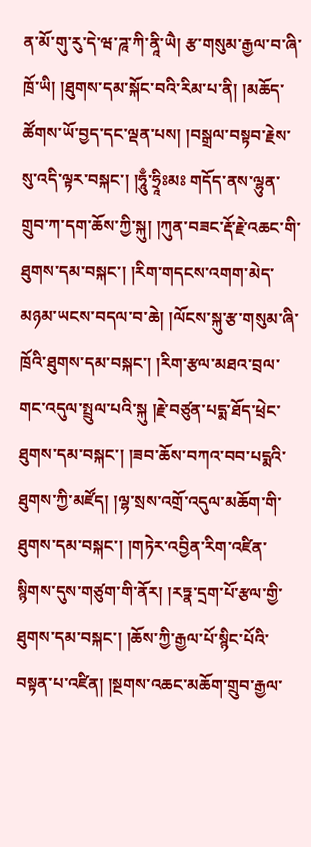ན་མོ་གུ་རུ་དེ་ཝ་ཌཱ་ཀི་ནཱི་ཡཻ། རྩ་གསུམ་རྒྱལ་བ་ཞི་ཁྲོ་ཡི། །ཐུགས་དམ་སྐོང་བའི་རིམ་པ་ནི། །མཆོད་ཚོགས་ཡོ་བྱད་དང་ལྡན་པས། །བསྒྲལ་བསྟབ་རྗེས་སུ་འདི་ལྟར་བསྐང་། །ཧཱུྃ་ཧྲཱིཿམཿ གདོད་ནས་ལྷུན་གྲུབ་ཀ་དག་ཆོས་ཀྱི་སྐུ། །ཀུན་བཟང་རྡོ་རྗེ་འཆང་གི་ཐུགས་དམ་བསྐང་། །རིག་གདངས་འགག་མེད་མཉམ་ཡངས་བདལ་བ་ཆེ། །ལོངས་སྐུ་རྩ་གསུམ་ཞི་ཁྲོའི་ཐུགས་དམ་བསྐང་། །རིག་རྩལ་མཐའ་བྲལ་གང་འདུལ་སྤྲུལ་པའི་སྐུ །རྗེ་བཙུན་པདྨ་ཐོད་ཕྲེང་ཐུགས་དམ་བསྐང་། །ཟབ་ཆོས་བཀའ་བབ་པདྨའི་ཐུགས་ཀྱི་མཛོད། །ལྷ་སྲས་འགྲོ་འདུལ་མཆོག་གི་ཐུགས་དམ་བསྐང་། །གཏེར་འབྱིན་རིག་འཛིན་སྙིགས་དུས་གཙུག་གི་ནོར། །རཏྣ་དྲག་པོ་རྩལ་གྱི་ཐུགས་དམ་བསྐང་། །ཆོས་ཀྱི་རྒྱལ་པོ་སྙིང་པོའི་བསྟན་པ་འཛིན། །སྔགས་འཆང་མཆོག་གྲུབ་རྒྱལ་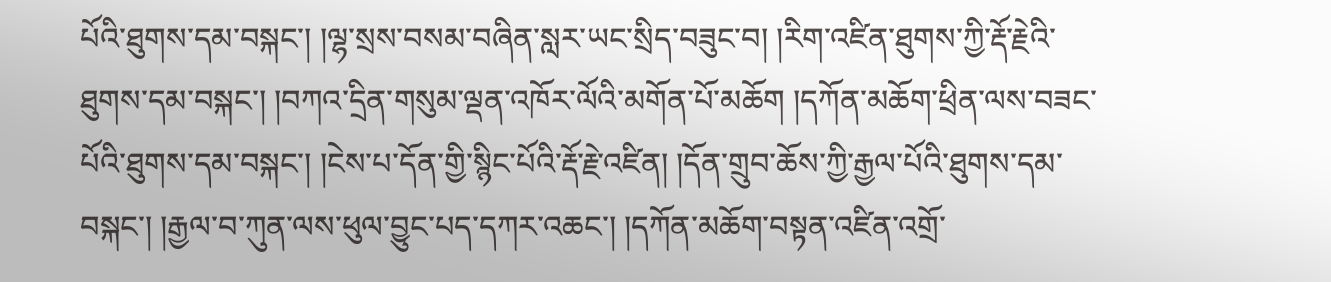པོའི་ཐུགས་དམ་བསྐང་། །ལྷ་སྲས་བསམ་བཞིན་སླར་ཡང་སྲིད་བཟུང་བ། །རིག་འཛིན་ཐུགས་ཀྱི་རྡོ་རྗེའི་ཐུགས་དམ་བསྐང་། །བཀའ་དྲིན་གསུམ་ལྡན་འཁོར་ལོའི་མགོན་པོ་མཆོག །དཀོན་མཆོག་ཕྲིན་ལས་བཟང་པོའི་ཐུགས་དམ་བསྐང་། །ངེས་པ་དོན་གྱི་སྙིང་པོའི་རྡོ་རྗེ་འཛིན། །དོན་གྲུབ་ཆོས་ཀྱི་རྒྱལ་པོའི་ཐུགས་དམ་བསྐང་། །རྒྱལ་བ་ཀུན་ལས་ཕུལ་བྱུང་པད་དཀར་འཆང་། །དཀོན་མཆོག་བསྟན་འཛིན་འགྲོ་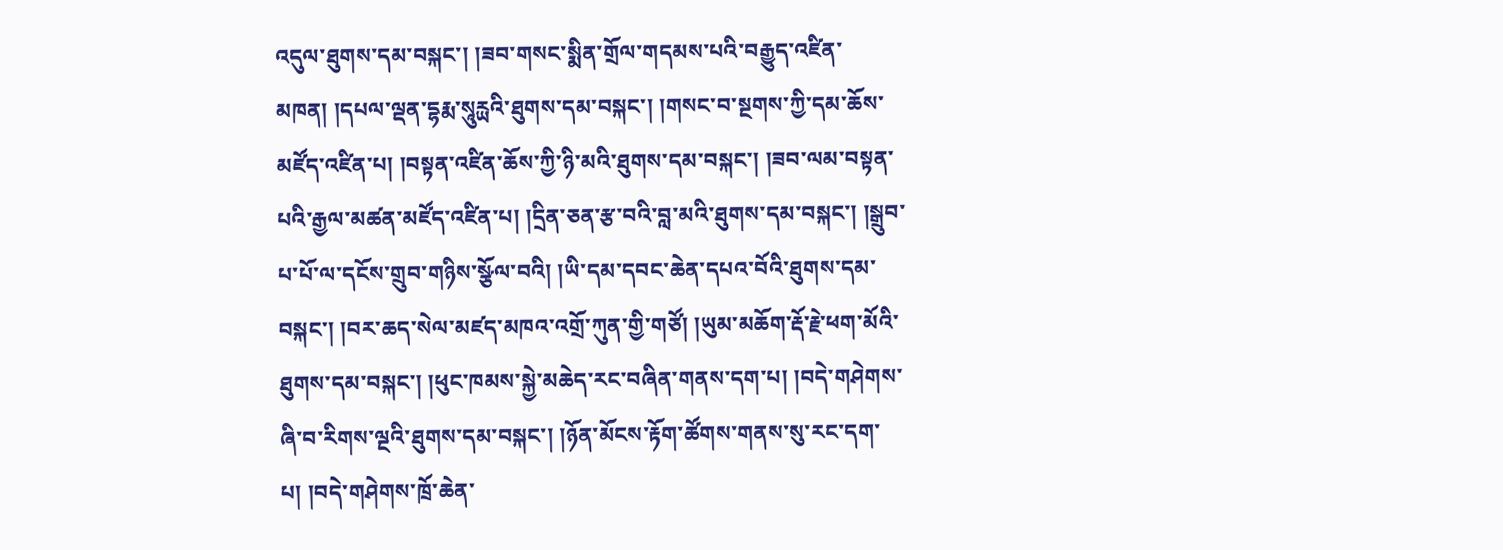འདུལ་ཐུགས་དམ་བསྐང་། །ཟབ་གསང་སྨིན་གྲོལ་གདམས་པའི་བརྒྱུད་འཛིན་མཁན། །དཔལ་ལྡན་དྷརྨ་སཱུརྻའི་ཐུགས་དམ་བསྐང་། །གསང་བ་སྔགས་ཀྱི་དམ་ཆོས་མཛོད་འཛིན་པ། །བསྟན་འཛིན་ཆོས་ཀྱི་ཉི་མའི་ཐུགས་དམ་བསྐང་། །ཟབ་ལམ་བསྟན་པའི་རྒྱལ་མཚན་མཛོད་འཛིན་པ། །དྲིན་ཅན་རྩ་བའི་བླ་མའི་ཐུགས་དམ་བསྐང་། །སྒྲུབ་པ་པོ་ལ་དངོས་གྲུབ་གཉིས་སྩོལ་བའི། །ཡི་དམ་དབང་ཆེན་དཔའ་བོའི་ཐུགས་དམ་བསྐང་། །བར་ཆད་སེལ་མཛད་མཁའ་འགྲོ་ཀུན་གྱི་གཙོ། །ཡུམ་མཆོག་རྡོ་རྗེ་ཕག་མོའི་ཐུགས་དམ་བསྐང་། །ཕུང་ཁམས་སྐྱེ་མཆེད་རང་བཞིན་གནས་དག་པ། །བདེ་གཤེགས་ཞི་བ་རིགས་ལྔའི་ཐུགས་དམ་བསྐང་། །ཉོན་མོངས་རྟོག་ཚོགས་གནས་སུ་རང་དག་པ། །བདེ་གཤེགས་ཁྲོ་ཆེན་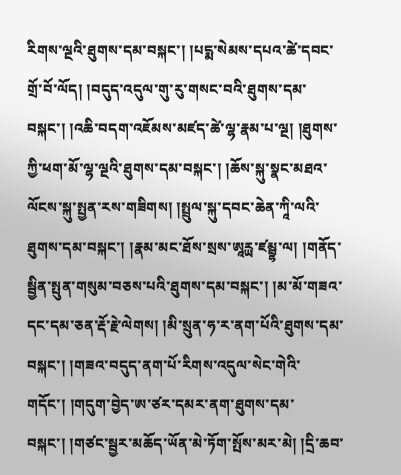རིགས་ལྔའི་ཐུགས་དམ་བསྐང་། །པདྨ་སེམས་དཔའ་ཚེ་དབང་གྲོ་བོ་ལོད། །བདུད་འདུལ་གུ་རུ་གསང་བའི་ཐུགས་དམ་བསྐང་། །འཆི་བདག་འཇོམས་མཛད་ཚེ་ལྷ་རྣམ་པ་ལྔ། །ཐུགས་ཀྱི་ཕག་མོ་ལྷ་ལྔའི་ཐུགས་དམ་བསྐང་། །ཆོས་སྐུ་སྣང་མཐའ་ལོངས་སྐུ་སྤྱན་རས་གཟིགས། །སྤྲུལ་སྐུ་དབང་ཆེན་ཀཱི་ལའི་ཐུགས་དམ་བསྐང་། །རྣམ་མང་ཐོས་སྲས་ཨཱརྻ་ཛམྦྷ་ལ། །གནོད་སྦྱིན་སྤུན་གསུམ་བཅས་པའི་ཐུགས་དམ་བསྐང་། །མ་མོ་གཟའ་དང་དམ་ཅན་རྡོ་རྗེ་ལེགས། །མི་སྲུན་ཧ་ར་ནག་པོའི་ཐུགས་དམ་བསྐང་། །གཟའ་བདུད་ནག་པོ་རིགས་འདུལ་སེང་གེའི་གདོང་། །གདུག་བྱེད་ཨ་ཙར་དམར་ནག་ཐུགས་དམ་བསྐང་། །གཙང་སྦྱར་མཆོད་ཡོན་མེ་ཏོག་སྤོས་མར་མེ། །དྲི་ཆབ་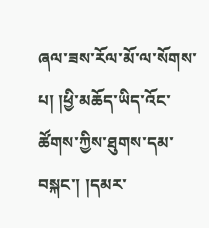ཞལ་ཟས་རོལ་མོ་ལ་སོགས་པ། །ཕྱི་མཆོད་ཡིད་འོང་ཚོགས་ཀྱིས་ཐུགས་དམ་བསྐང་། །དམར་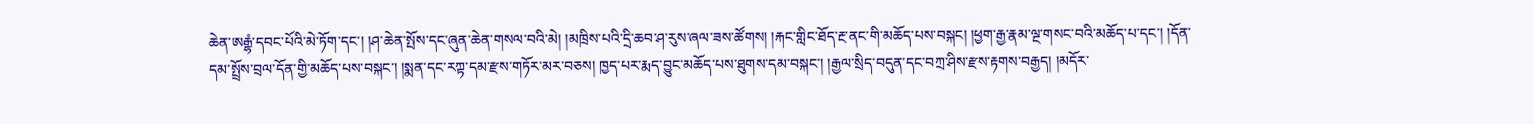ཆེན་ཨརྒྷཾ་དབང་པོའི་མེ་ཏོག་དང་། །ཤ་ཆེན་སྤོས་དང་ཞུན་ཆེན་གསལ་བའི་མེ། །མཁྲིས་པའི་དྲི་ཆབ་ཤ་རུས་ཞལ་ཟས་ཚོགས། །རྐང་གླིང་ཐོད་རྔ་ནང་གི་མཆོད་པས་བསྐང། །ཕྱག་རྒྱ་རྣམ་ལྔ་གསང་བའི་མཆོད་པ་དང་། །དོན་དམ་སྤྲོས་བྲལ་དོན་གྱི་མཆོད་པས་བསྐང་། །སྨན་དང་རཀྟ་དམ་རྫས་གཏོར་མར་བཅས། ཁྱད་པར་རྨད་བྱུང་མཆོད་པས་ཐུགས་དམ་བསྐང་། །རྒྱལ་སྲིད་བདུན་དང་བཀྲ་ཤིས་རྫས་རྟགས་བརྒྱད། །མདོར་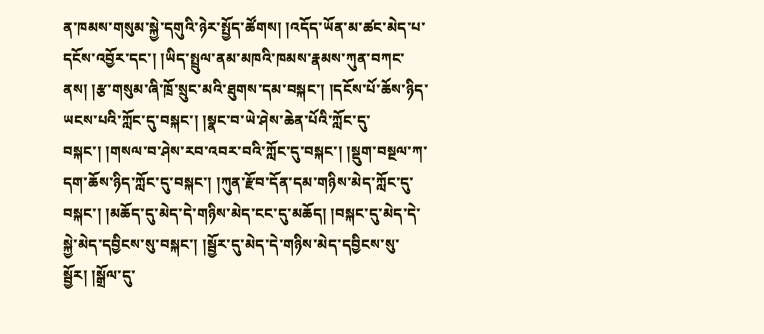ན་ཁམས་གསུམ་སྐྱེ་དགུའི་ཉེར་སྤྱོད་ཚོགས། །འདོད་ཡོན་མ་ཚང་མེད་པ་དངོས་འབྱོར་དང་། །ཡིད་སྤྲུལ་ནམ་མཁའི་ཁམས་རྣམས་ཀུན་བཀང་ནས། །རྩ་གསུམ་ཞི་ཁྲོ་སྲུང་མའི་ཐུགས་དམ་བསྐང་། །དངོས་པོ་ཆོས་ཉིད་ཡངས་པའི་ཀློང་དུ་བསྐང་། །སྣང་བ་ཡེ་ཤེས་ཆེན་པོའི་ཀློང་དུ་བསྐང་། །གསལ་བ་ཤེས་རབ་འབར་བའི་ཀློང་དུ་བསྐང་། །སྡུག་བསྔལ་ཀ་དག་ཆོས་ཉིད་ཀློང་དུ་བསྐང་། །ཀུན་རྫོབ་དོན་དམ་གཉིས་མེད་ཀློང་དུ་བསྐང་། །མཆོད་དུ་མེད་དེ་གཉིས་མེད་ངང་དུ་མཆོད། །བསྐང་དུ་མེད་དེ་སྐྱེ་མེད་དབྱིངས་སུ་བསྐང་། །སྦྱོར་དུ་མེད་དེ་གཉིས་མེད་དབྱིངས་སུ་སྦྱོར། །སྒྲོལ་དུ་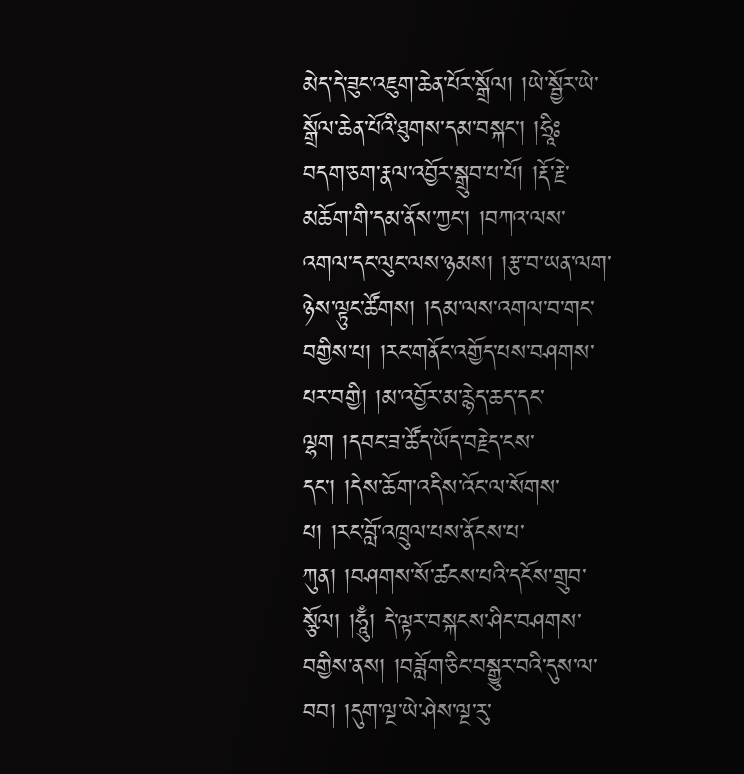མེད་དེ་ཟུང་འཇུག་ཆེན་པོར་སྒྲོལ། །ཡེ་སྦྱོར་ཡེ་སྒྲོལ་ཆེན་པོའི་ཐུགས་དམ་བསྐང་། །ཧྲཱིཿ བདག་ཅག་རྣལ་འབྱོར་སྒྲུབ་པ་པོ། །རྡོ་རྗེ་མཆོག་གི་དམ་ནོས་ཀྱང་། །བཀའ་ལས་འགལ་དང་ལུང་ལས་ཉམས། །རྩ་བ་ཡན་ལག་ཉེས་ལྟུང་ཚོགས། །དམ་ལས་འགལ་བ་གང་བགྱིས་པ། །རང་གནོང་འགྱོད་པས་བཤགས་པར་བགྱི། །མ་འབྱོར་མ་རྙེད་ཆད་དང་ལྷག །དབང་ཟ་ཚོད་ཡོད་བརྗེད་ངས་དང་། །དེས་ཆོག་འདིས་འོང་ལ་སོགས་པ། །རང་བློ་འཁྲུལ་པས་ནོངས་པ་ཀུན། །བཤགས་སོ་ཚངས་པའི་དངོས་གྲུབ་སྩོལ། །ཧཱུྃ། དེ་ལྟར་བསྐངས་ཤིང་བཤགས་བགྱིས་ནས། །བཟློག་ཅིང་བསྒྱུར་བའི་དུས་ལ་བབ། །དུག་ལྔ་ཡེ་ཤེས་ལྔ་རུ་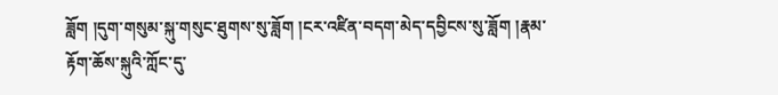ཟློག །དུག་གསུམ་སྐུ་གསུང་ཐུགས་སུ་ཟློག །ངར་འཛིན་བདག་མེད་དབྱིངས་སུ་ཟློག །རྣམ་རྟོག་ཆོས་སྐུའི་ཀློང་དུ་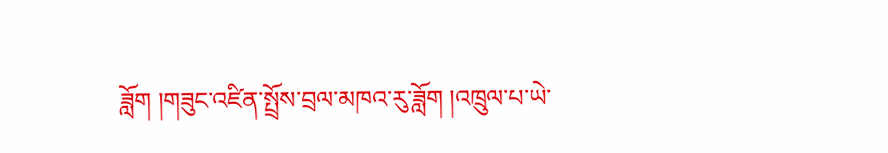ཟློག །གཟུང་འཛིན་སྤྲོས་བྲལ་མཁའ་རུ་ཟློག །འཁྲུལ་པ་ཡེ་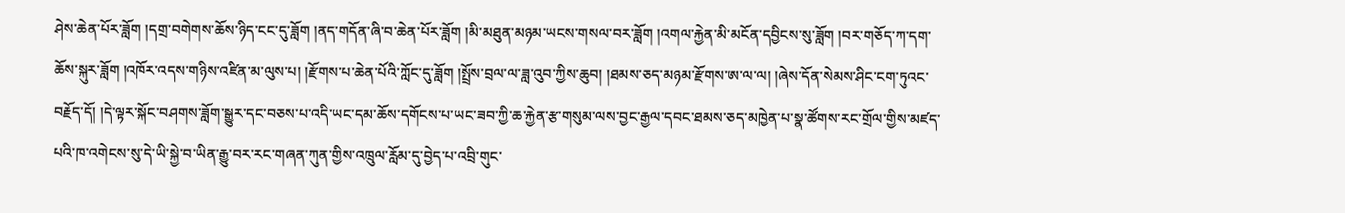ཤེས་ཆེན་པོར་ཟློག །དགྲ་བགེགས་ཆོས་ཉིད་ངང་དུ་ཟློག །ནད་གདོན་ཞི་བ་ཆེན་པོར་ཟློག །མི་མཐུན་མཉམ་ཡངས་གསལ་བར་ཟློག །འགལ་རྐྱེན་མི་མངོན་དབྱིངས་སུ་ཟློག །བར་གཅོད་ཀ་དག་ཆོས་སྐུར་ཟློག །འཁོར་འདས་གཉིས་འཛིན་མ་ལུས་པ། །རྫོགས་པ་ཆེན་པོའི་ཀློང་དུ་ཟློག །སྤྲོས་བྲལ་ལ་ཟླ་འུབ་ཀྱིས་ཆུབ། །ཐམས་ཅད་མཉམ་རྫོགས་ཨ་ལ་ལ། །ཞེས་དོན་སེམས་ཤིང་ངག་ཏུའང་བརྗོད་དོ། །དེ་ལྟར་སྐོང་བཤགས་ཟློག་སྒྱུར་དང་བཅས་པ་འདི་ཡང་དམ་ཆོས་དགོངས་པ་ཡང་ཟབ་ཀྱི་ཆ་རྐྱེན་རྩ་གསུམ་ལས་བྱང་རྒྱལ་དབང་ཐམས་ཅད་མཁྱེན་པ་སྣ་ཚོགས་རང་གྲོལ་གྱིས་མཛད་པའི་ཁ་འགེངས་སུ་དེ་ཡི་སྐྱེ་བ་ཡིན་རྒྱུ་བར་རང་གཞན་ཀུན་གྱིས་འཁྲུལ་རློམ་དུ་བྱེད་པ་འབྲི་གུང་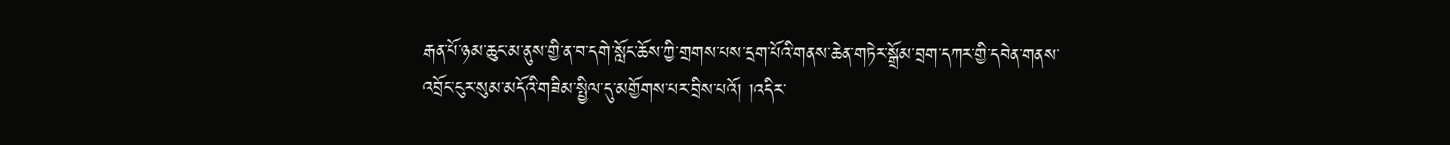རྒན་པོ་ཉམ་ཆུང་མ་ནུས་གྱི་ན་བ་དགེ་སློང་ཆོས་ཀྱི་གྲགས་པས་དྲག་པོའི་གནས་ཆེན་གཏེར་སྒྲོམ་བྲག་དཀར་གྱི་དབེན་གནས་འབྲོང་ངུར་སུམ་མདོའི་གཟིམ་སྤྱིལ་དུ་མགྱོགས་པར་བྲིས་པའོ། །འདིར་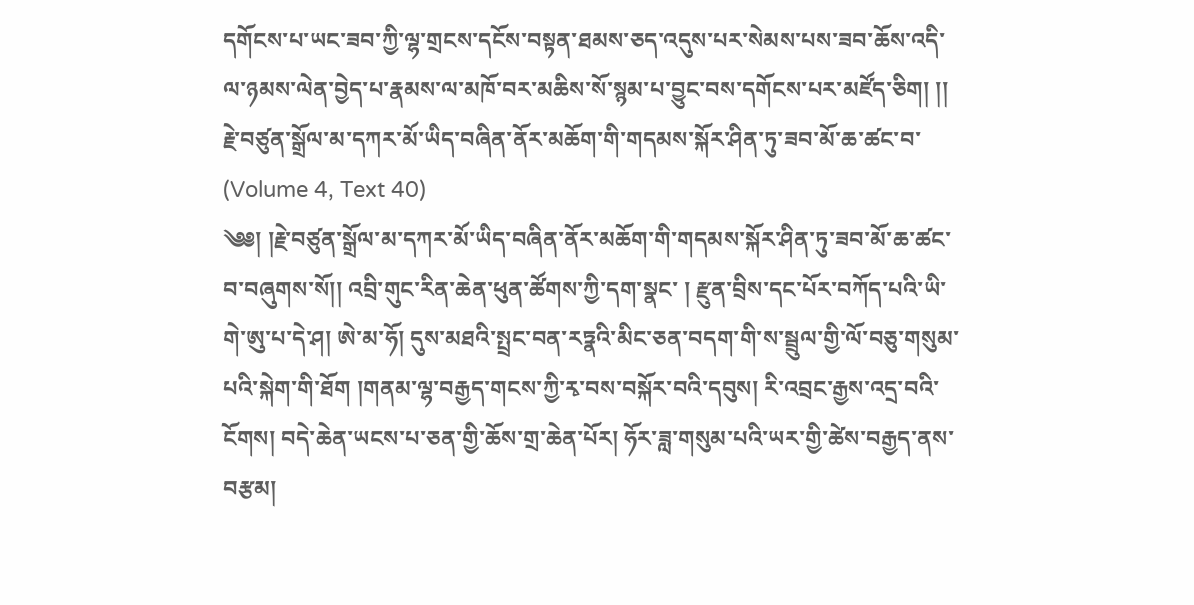དགོངས་པ་ཡང་ཟབ་ཀྱི་ལྷ་གྲངས་དངོས་བསྟན་ཐམས་ཅད་འདུས་པར་སེམས་པས་ཟབ་ཆོས་འདི་ལ་ཉམས་ལེན་བྱེད་པ་རྣམས་ལ་མཁོ་བར་མཆིས་སོ་སྙམ་པ་བྱུང་བས་དགོངས་པར་མཛོད་ཅིག། །།
རྗེ་བཙུན་སྒྲོལ་མ་དཀར་མོ་ཡིད་བཞིན་ནོར་མཆོག་གི་གདམས་སྐོར་ཤིན་ཏུ་ཟབ་མོ་ཆ་ཚང་བ་ (Volume 4, Text 40)
༄༅། །རྗེ་བཙུན་སྒྲོལ་མ་དཀར་མོ་ཡིད་བཞིན་ནོར་མཆོག་གི་གདམས་སྐོར་ཤིན་ཏུ་ཟབ་མོ་ཆ་ཚང་བ་བཞུགས་སོ།། འབྲི་གུང་རིན་ཆེན་ཕུན་ཚོགས་ཀྱི་དག་སྣང་ ། རྫུན་བྲིས་དང་པོར་བཀོད་པའི་ཡི་གེ་ཨུ་པ་དེ་ཤ། ཨེ་མ་ཧོ། དུས་མཐའི་སྤྲང་བན་རཏྣའི་མིང་ཅན་བདག་གི་ས་སྦྲུལ་གྱི་ལོ་བཅུ་གསུམ་པའི་སྐེག་གི་ཐོག །གནམ་ལྷ་བརྒྱད་གངས་ཀྱི་རྭ་བས་བསྐོར་བའི་དབུས། རི་འབྲང་རྒྱས་འདྲ་བའི་ངོགས། བདེ་ཆེན་ཡངས་པ་ཅན་གྱི་ཆོས་གྲ་ཆེན་པོར། ཧོར་ཟླ་གསུམ་པའི་ཡར་གྱི་ཚེས་བརྒྱད་ནས་བརྩམ།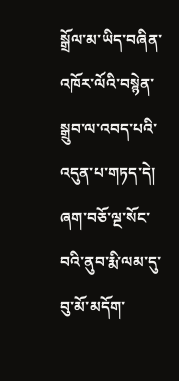སྒྲོལ་མ་ཡིད་བཞིན་འཁོར་ལོའི་བསྙེན་སྒྲུབ་ལ་འབད་པའི་འདུན་པ་གཏད་དེ། ཞག་བཅོ་ལྔ་སོང་བའི་ནུབ་རྨི་ལམ་དུ་བུ་མོ་མདོག་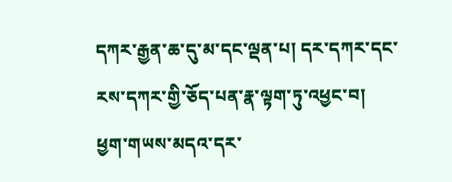དཀར་རྒྱན་ཆ་དུ་མ་དང་ལྡན་པ། དར་དཀར་དང་རས་དཀར་གྱི་ཅོད་པན་རྣ་ལྟག་ཏུ་འཕྱང་བ། ཕྱག་གཡས་མདའ་དར་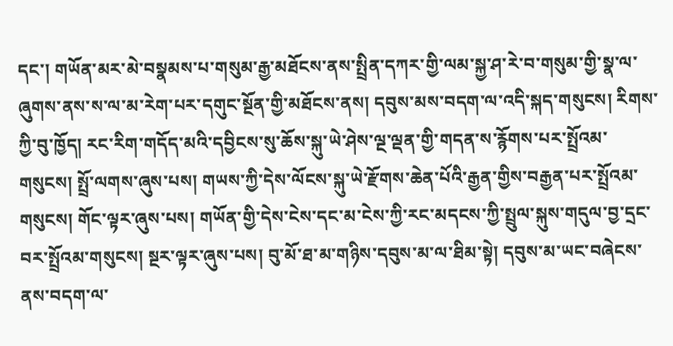དང་། གཡོན་མར་མེ་བསྣམས་པ་གསུམ་རྒྱ་མཐོངས་ནས་སྤྲིན་དཀར་གྱི་ལམ་སྐྱ་ཤ་རེ་བ་གསུམ་གྱི་སྣ་ལ་ཞུགས་ནས་ས་ལ་མ་རེག་པར་དགུང་སྔོན་གྱི་མཐོངས་ནས། དབུས་མས་བདག་ལ་འདི་སྐད་གསུངས། རིགས་ཀྱི་བུ་ཁྱོད། རང་རིག་གདོད་མའི་དབྱིངས་སུ་ཆོས་སྐུ་ཡེ་ཤེས་ལྔ་ལྡན་གྱི་གདན་ས་རྙོགས་པར་སྤྲོའམ་གསུངས། སྤྲོ་ལགས་ཞུས་པས། གཡས་ཀྱི་དེས་ལོངས་སྐུ་ཡེ་རྫོགས་ཆེན་པོའི་རྒྱན་གྱིས་བརྒྱན་པར་སྤྲོའམ་གསུངས། གོང་ལྟར་ཞུས་པས། གཡོན་གྱི་དེས་ངེས་དང་མ་ངེས་ཀྱི་རང་མདངས་ཀྱི་སྤྲུལ་སྐུས་གདུལ་བྱ་དྲང་བར་སྤྲོའམ་གསུངས། སྔར་ལྟར་ཞུས་པས། བུ་མོ་ཐ་མ་གཉིས་དབུས་མ་ལ་ཐིམ་སྟེ། དབུས་མ་ཡང་བཞེངས་ནས་བདག་ལ་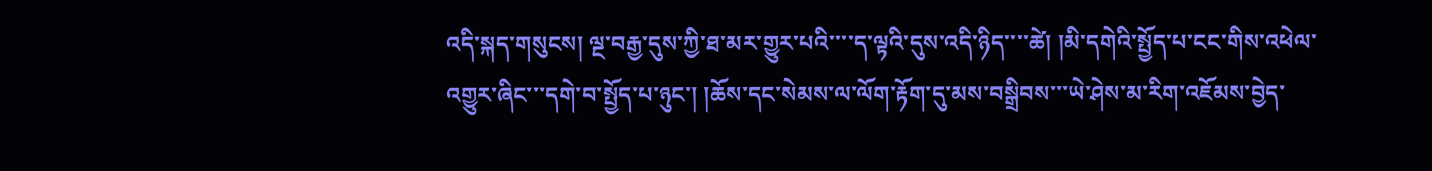འདི་སྐད་གསུངས། ལྔ་བརྒྱ་དུས་ཀྱི་ཐ་མར་གྱུར་པའི་་་་ད་ལྟའི་དུས་འདི་ཉིད་་་་ཚེ། །མི་དགེའི་སྤྱོད་པ་ངང་གིས་འཕེལ་འགྱུར་ཞིང་་་དགེ་བ་སྤྱོད་པ་ཉུང་། །ཆོས་དང་སེམས་ལ་ལོག་རྟོག་དུ་མས་བསྒྲིབས་་་ཡེ་ཤེས་མ་རིག་འཇོམས་བྱེད་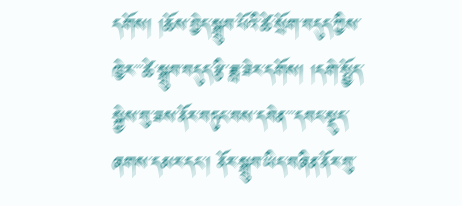དགོས། །ཆོས་བྱེད་སྒྲུབ་པོའི་ཚེ་སྲོག་བདུད་ཀྱིས་ཁྱེར་་་ཚེ་སྒྲུབ་བདུད་རྩི་ཟླ་ཟེར་དགོས། །དགེ་སྤྱོད་སྐྱེས་བུ་ཟས་ནོར་བཏུང་བས་དབེན་་་དབང་སྡུད་ཞགས་དམར་དང་། ནོར་སྒྲུབ་ཡིད་བཞིན་ནོར་བུ་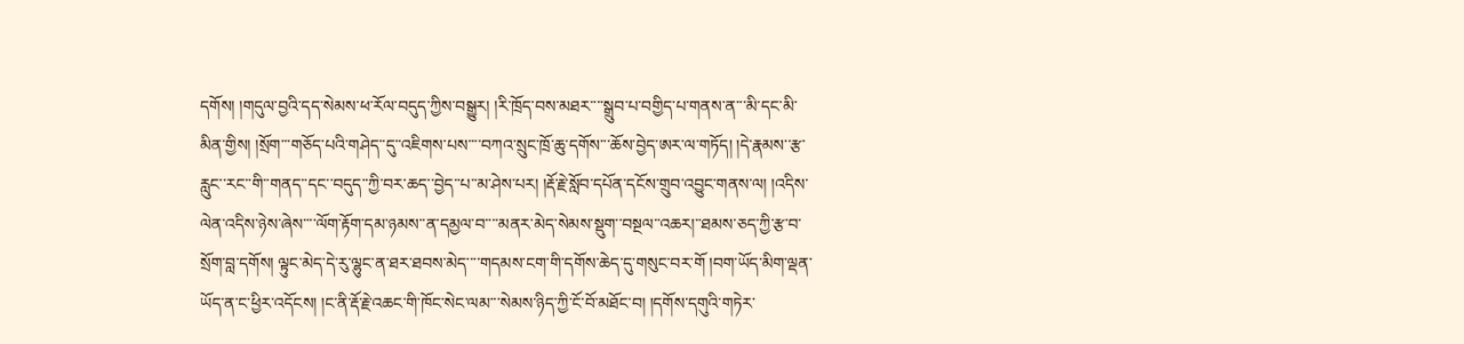དགོས། །གདུལ་བྱའི་དད་སེམས་ཕ་རོལ་བདུད་ཀྱིས་བསྒྱུར། །རི་ཁྲོད་བས་མཐར་་་་སྒྲུབ་པ་བགྱིད་པ་གནས་ན་་་མི་དང་མི་མིན་གྱིས། །སྲོག་་་གཅོད་པའི་གཤེད་་དུ་་འཇིགས་པས་་་་བཀའ་སྲུང་ཁྲོ་ཆུ་དགོས་་་ཆོས་བྱེད་ཨར་ལ་གཏོད། །དེ་རྣམས་་རྩ་རླུང་་རང་་གི་་གནད་་དང་་བདུད་་ཀྱི་བར་ཆད་་བྱེད་་པ་་མ་ཤེས་པར། །རྡོ་རྗེ་སློབ་དཔོན་དངོས་གྲུབ་འབྱུང་གནས་ལ། །འདིས་ལེན་འདིས་ཉེས་ཞེས་་་་ལོག་རྟོག་དམ་ཉམས་་ན་དམྱལ་བ་་་་མནར་མེད་སེམས་སྡུག་་བསྔལ་་འཆར།་་ཐམས་ཅད་ཀྱི་རྩ་བ་སྲོག་བླ་དགོས། ལྟུང་མེད་དེ་རུ་ལྷུང་ན་ཐར་ཐབས་མེད་་་་གདམས་ངག་གི་དགོས་ཆེད་དུ་གསུང་བར་གོ །བག་ཡོད་མིག་ལྡན་ཡོད་ན་ང་ཕྱིར་འདོངས། །ང་ནི་རྡོ་རྗེ་འཆང་གི་ཁོང་སེང་ལམ་་་སེམས་ཉིད་ཀྱི་ངོ་བོ་མཐོང་བ། །དགོས་དགུའི་གཏེར་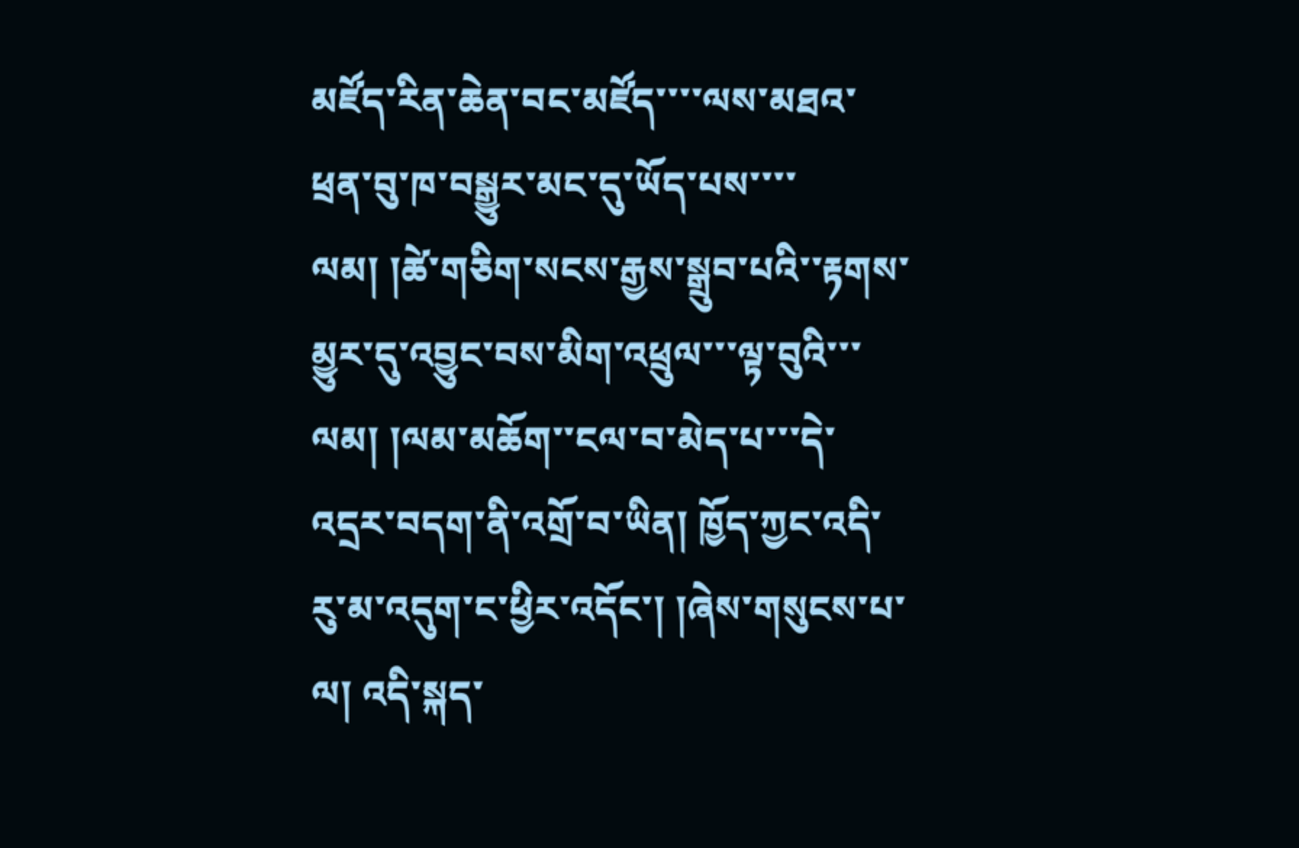མཛོད་རིན་ཆེན་བང་མཛོད་་་་ལས་མཐའ་ཕྲན་བུ་ཁ་བསྒྱུར་མང་དུ་ཡོད་པས་་་་ལམ། །ཚེ་གཅིག་སངས་རྒྱས་སྒྲུབ་པའི་་རྟགས་མྱུར་དུ་འབྱུང་བས་མིག་འཕྲུལ་་་ལྟ་བུའི་་་ལམ། །ལམ་མཆོག་་ངལ་བ་མེད་པ་་་དེ་འདྲར་བདག་ནི་འགྲོ་བ་ཡིན། ཁྱོད་ཀྱང་འདི་རུ་མ་འདུག་ང་ཕྱིར་འདོང་། །ཞེས་གསུངས་པ་ལ། འདི་སྐད་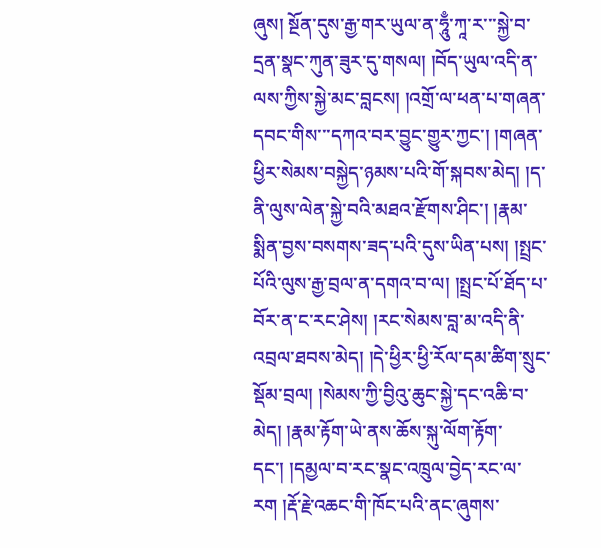ཞུས། སྔོན་དུས་རྒྱ་གར་ཡུལ་ན་ཧཱུྃ་ཀཱ་ར་་་སྐྱེ་བ་དྲན་སྣང་ཀུན་ཟུར་དུ་གསལ། །བོད་ཡུལ་འདི་ན་ལས་ཀྱིས་སྐྱེ་མང་བླངས། །འགྲོ་ལ་ཕན་པ་གཞན་དབང་གིས་་་དཀའ་བར་བྱུང་གྱུར་ཀྱང་། །གཞན་ཕྱིར་སེམས་བསྐྱེད་ཉམས་པའི་གོ་སྐབས་མེད། །ད་ནི་ལུས་ལེན་སྐྱེ་བའི་མཐའ་རྫོགས་ཤིང་། །རྣམ་སྨིན་བྱས་བསགས་ཟད་པའི་དུས་ཡིན་པས། །སྤྲང་པོའི་ལུས་རྒྱ་བྲལ་ན་དགའ་བ་ལ། །སྤྲང་པོ་ཐོད་པ་བོར་ན་ང་རང་ཤེས། །རང་སེམས་བླ་མ་འདི་ནི་འབྲལ་ཐབས་མེད། །དེ་ཕྱིར་ཕྱི་རོལ་དམ་ཚིག་སྲུང་སྡོམ་བྲལ། །སེམས་ཀྱི་བྱིའུ་ཆུང་སྐྱེ་དང་འཆི་བ་མེད། །རྣམ་རྟོག་ཡེ་ནས་ཆོས་སྐུ་ལོག་རྟོག་དང་། །དམྱལ་བ་རང་སྣང་འཁྲུལ་བྱེད་རང་ལ་རག །རྡོ་རྗེ་འཆང་གི་ཁོང་པའི་ནང་ཞུགས་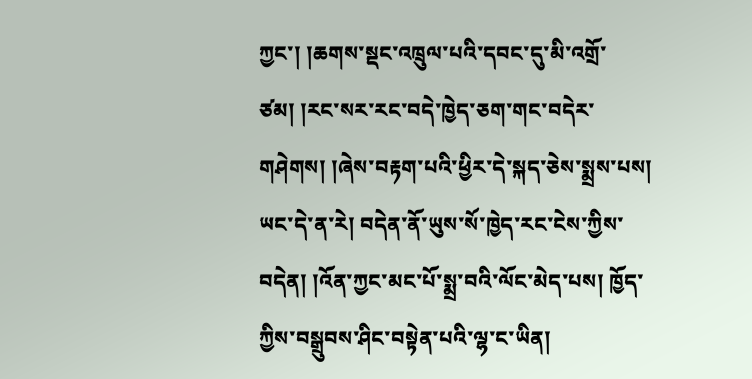ཀྱང་། །ཆགས་སྡང་འཁྲུལ་པའི་དབང་དུ་མི་འགྲོ་ཙམ། །རང་སར་རང་བདེ་ཁྱེད་ཅག་གང་བདེར་གཤེགས། །ཞེས་བརྟག་པའི་ཕྱིར་དེ་སྐད་ཅེས་སྨྲས་པས། ཡང་དེ་ན་རེ། བདེན་ནོ་ཡུས་སོ་ཁྱེད་རང་ངེས་ཀྱིས་བདེན། །འོན་ཀྱང་མང་པོ་སྨྲ་བའི་ལོང་མེད་པས། ཁྱོད་ཀྱིས་བསྒྲུབས་ཤིང་བསྟེན་པའི་ལྷ་ང་ཡིན།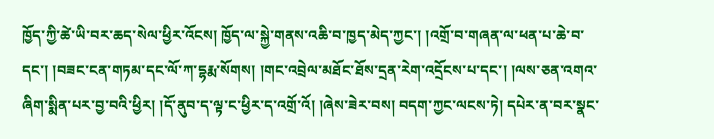ཁྱོད་ཀྱི་ཚེ་ཡི་བར་ཆད་སེལ་ཕྱིར་འོངས། ཁྱོད་ལ་སྐྱེ་གནས་འཆི་བ་ཁྱད་མེད་ཀྱང་། །འགྲོ་བ་གཞན་ལ་ཕན་པ་ཆེ་བ་དང་། །བཟང་ངན་གཏམ་དང་ལོ་ཀ་དྷརྨ་སོགས། །གང་འབྲེལ་མཐོང་ཐོས་དྲན་རེག་འདྲོངས་པ་དང་། །ལས་ཅན་འགའ་ཞིག་སྨིན་པར་བྱ་བའི་ཕྱིར། །དོ་ནུབ་ད་ལྟ་ང་ཕྱིར་ད་འགྲོ་འོ། །ཞེས་ཟེར་བས། བདག་ཀྱང་ལངས་ཏེ། དཔེར་ན་བར་སྣང་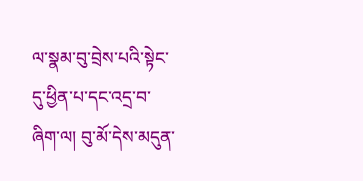ལ་སྣམ་བུ་བྲེས་པའི་སྟེང་དུ་ཕྱིན་པ་དང་འདྲ་བ་ཞིག་ལ། བུ་མོ་དེས་མདུན་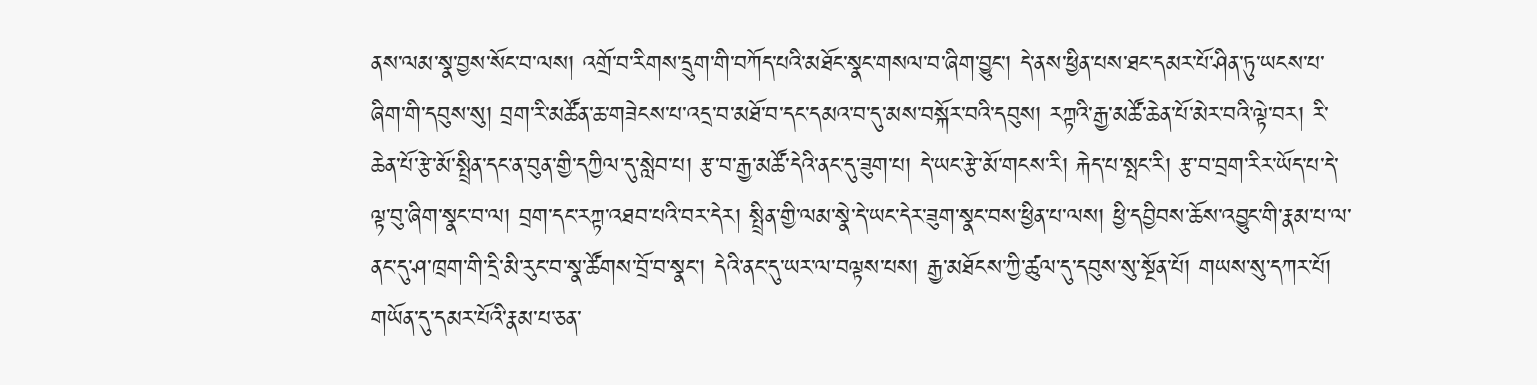ནས་ལམ་སྣ་བྱས་སོང་བ་ལས། འགྲོ་བ་རིགས་དྲུག་གི་བཀོད་པའི་མཐོང་སྣང་གསལ་བ་ཞིག་བྱུང་། དེ་ནས་ཕྱིན་པས་ཐང་དམར་པོ་ཤིན་ཏུ་ཡངས་པ་ཞིག་གི་དབུས་སུ། བྲག་རི་མཚོན་ཆ་གཟེངས་པ་འདྲ་བ་མཐོ་བ་དང་དམའ་བ་དུ་མས་བསྐོར་བའི་དབུས། རཀྟའི་རྒྱ་མཚོ་ཆེན་པོ་མེར་བའི་ལྟེ་བར། རི་ཆེན་པོ་རྩེ་མོ་སྤྲིན་དང་ན་བུན་གྱི་དཀྱིལ་དུ་སླེབ་པ། རྩ་བ་རྒྱ་མཚོ་དེའི་ནང་དུ་ཟུག་པ། དེ་ཡང་རྩེ་མོ་གངས་རི། རྐེད་པ་སྤང་རི། རྩ་བ་བྲག་རིར་ཡོད་པ་དེ་ལྟ་བུ་ཞིག་སྣང་བ་ལ། བྲག་དང་རཀྟ་འཐབ་པའི་བར་དེར། སྤྲིན་གྱི་ལམ་སྣེ་དེ་ཡང་དེར་ཟུག་སྣང་བས་ཕྱིན་པ་ལས། ཕྱི་དབྱིབས་ཆོས་འབྱུང་གི་རྣམ་པ་ལ་ནང་དུ་ཤ་ཁྲག་གི་དྲི་མི་རུང་བ་སྣ་ཚོགས་བྲོ་བ་སྣང་། དེའི་ནང་དུ་ཡར་ལ་བལྟས་པས། རྒྱ་མཐོངས་ཀྱི་ཚུལ་དུ་དབུས་སུ་སྔོན་པོ། གཡས་སུ་དཀར་པོ། གཡོན་དུ་དམར་པོའི་རྣམ་པ་ཅན་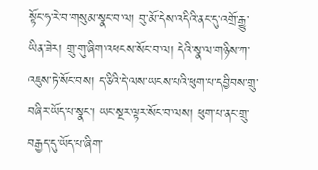སྟོང་ཧ་རེ་བ་གསུམ་སྣང་བ་ལ། བུ་མོ་དེས་འདིའི་ནང་དུ་འགྲོ་རྒྱུ་ཡིན་ཟེར། གྲུ་གུ་ཞིག་འཕངས་སོང་བ་ལ། དེའི་སྣ་ལ་གཉིས་ཀ་འཇུས་ཏེ་སོང་བས། ད་ཅིའི་དེ་ལས་ཡངས་པའི་ཕུག་པ་དབྱིབས་གྲུ་བཞིར་ཡོད་པ་སྣང་། ཡང་སྔར་ལྟར་སོང་བ་ལས། ཕུག་པ་ནང་གྲུ་བརྒྱད་དུ་ཡོད་པ་ཞིག་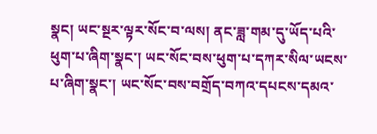སྣང། ཡང་སྔར་ལྟར་སོང་བ་ལས། ནང་ཟླ་གམ་དུ་ཡོད་པའི་ཕུག་པ་ཞིག་སྣང་། ཡང་སོང་བས་ཕུག་པ་དཀར་སིལ་ཡངས་པ་ཞིག་སྣང་། ཡང་སོང་བས་བགྲོད་བཀའ་དཔངས་དམའ་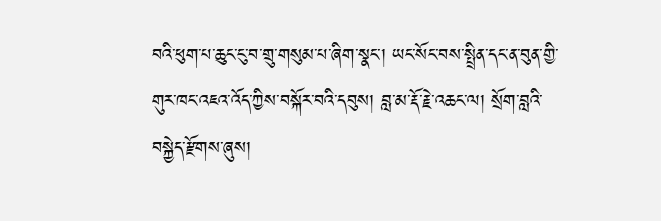བའི་ཕུག་པ་ཆུང་ངུ་བ་གྲུ་གསུམ་པ་ཞིག་སྣང་། ཡང་སོང་བས་སྤྲིན་དང་ན་བུན་གྱི་གུར་ཁང་འཇའ་འོད་ཀྱིས་བསྐོར་བའི་དབུས། བླ་མ་རྡོ་རྗེ་འཆང་ལ། སྲོག་བླའི་བསྐྱེད་རྫོགས་ཞུས།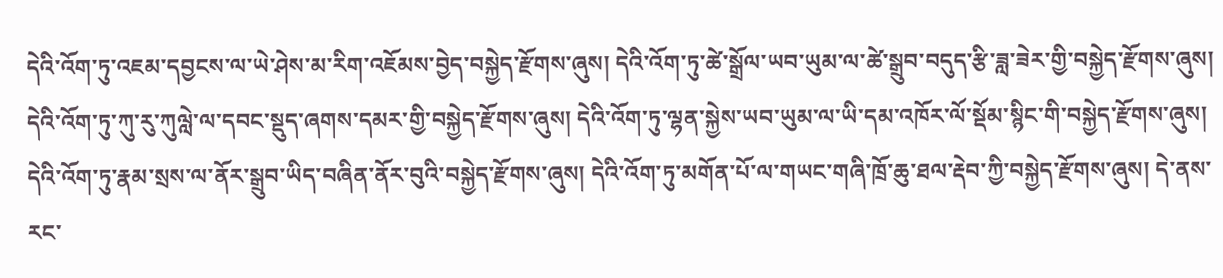དེའི་འོག་ཏུ་འཇམ་དབྱངས་ལ་ཡེ་ཤེས་མ་རིག་འཇོམས་བྱེད་བསྐྱེད་རྫོགས་ཞུས། དེའི་འོག་ཏུ་ཚེ་སྒྲོལ་ཡབ་ཡུམ་ལ་ཚེ་སྒྲུབ་བདུད་རྩི་ཟླ་ཟེར་གྱི་བསྐྱེད་རྫོགས་ཞུས། དེའི་འོག་ཏུ་ཀུ་རུ་ཀུལླེ་ལ་དབང་སྡུད་ཞགས་དམར་གྱི་བསྐྱེད་རྫོགས་ཞུས། དེའི་འོག་ཏུ་ལྷན་སྐྱེས་ཡབ་ཡུམ་ལ་ཡི་དམ་འཁོར་ལོ་སྡོམ་སྙིང་གི་བསྐྱེད་རྫོགས་ཞུས། དེའི་འོག་ཏུ་རྣམ་སྲས་ལ་ནོར་སྒྲུབ་ཡིད་བཞིན་ནོར་བུའི་བསྐྱེད་རྫོགས་ཞུས། དེའི་འོག་ཏུ་མགོན་པོ་ལ་གཡང་གཞི་ཁྲོ་ཆུ་ཐལ་རྡེབ་ཀྱི་བསྐྱེད་རྫོགས་ཞུས། དེ་ནས་རང་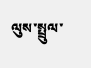ལུས་སྤྲུལ་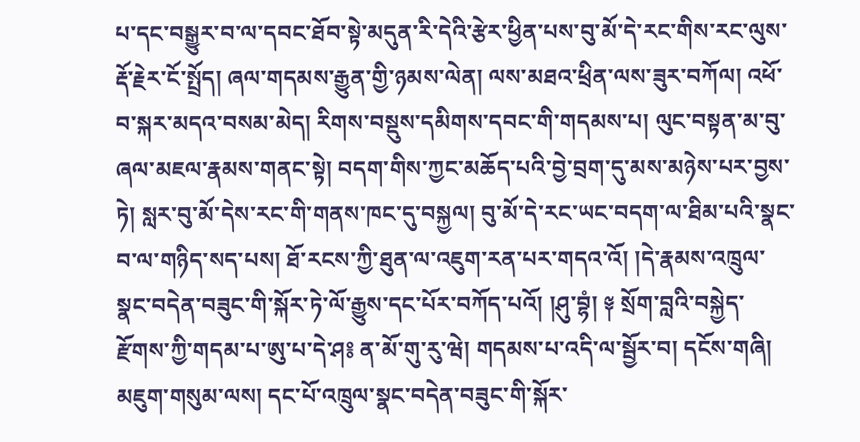པ་དང་བསྒྱུར་བ་ལ་དབང་ཐོབ་སྟེ་མདུན་རི་དེའི་རྩེར་ཕྱིན་པས་བུ་མོ་དེ་རང་གིས་རང་ལུས་རྡོ་རྗེར་ངོ་སྤྲོད། ཞལ་གདམས་རྒྱུན་གྱི་ཉམས་ལེན། ལས་མཐའ་ཕྲིན་ལས་ཟུར་བཀོལ། འཕོ་བ་སྐར་མདའ་བསམ་མེད། རིགས་བསྡུས་དམིགས་དབང་གི་གདམས་པ། ལུང་བསྟན་མ་བུ་ཞལ་མཇལ་རྣམས་གནང་སྟེ། བདག་གིས་ཀྱང་མཆོད་པའི་བྱེ་བྲག་དུ་མས་མཉེས་པར་བྱས་ཏེ། སླར་བུ་མོ་དེས་རང་གི་གནས་ཁང་དུ་བསྐྱལ། བུ་མོ་དེ་རང་ཡང་བདག་ལ་ཐིམ་པའི་སྣང་བ་ལ་གཉིད་སད་པས། ཐོ་རངས་ཀྱི་ཐུན་ལ་འཇུག་རན་པར་གདའ་འོ། །དེ་རྣམས་འཁྲུལ་སྣང་བདེན་བཟུང་གི་སྐོར་ཏེ་ལོ་རྒྱུས་དང་པོར་བཀོད་པའོ། །ཤུ་བྷཾ། ༈ སྲོག་བླའི་བསྐྱེད་རྫོགས་ཀྱི་གདམ་པ་ཨུ་པ་དེ་ཤ༔ ན་མོ་གུ་རུ་ཝེ། གདམས་པ་འདི་ལ་སྦྱོར་བ། དངོས་གཞི། མཇུག་གསུམ་ལས། དང་པོ་འཁྲུལ་སྣང་བདེན་བཟུང་གི་སྐོར་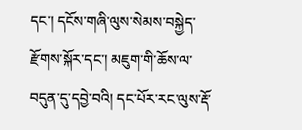དང་། དངོས་གཞི་ལུས་སེམས་བསྐྱེད་རྫོགས་སྐོར་དང་། མཇུག་གི་ཆོས་ལ་བདུན་དུ་དབྱེ་བའི། དང་པོར་རང་ལུས་རྡོ་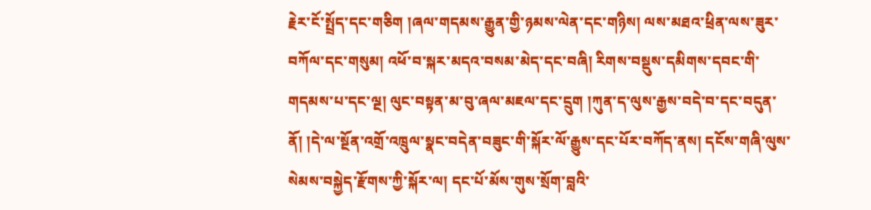རྗེར་ངོ་སྤྲོད་དང་གཅིག །ཞལ་གདམས་རྒྱུན་གྱི་ཉམས་ལེན་དང་གཉིས། ལས་མཐའ་ཕྲིན་ལས་ཟུར་བཀོལ་དང་གསུམ། འཕོ་བ་སྐར་མདའ་བསམ་མེད་དང་བཞི། རིགས་བསྡུས་དམིགས་དབང་གི་གདམས་པ་དང་ལྔ། ལུང་བསྟན་མ་བུ་ཞལ་མཇལ་དང་དྲུག །ཀུན་ད་ལུས་རྒྱས་བདེ་བ་དང་བདུན་ནོ། །དེ་ལ་སྔོན་འགྲོ་འཁྲུལ་སྣང་བདེན་བཟུང་གི་སྐོར་ལོ་རྒྱུས་དང་པོར་བཀོད་ནས། དངོས་གཞི་ལུས་སེམས་བསྐྱེད་རྫོགས་ཀྱི་སྐོར་ལ། དང་པོ་མོས་གུས་སྲོག་བླའི་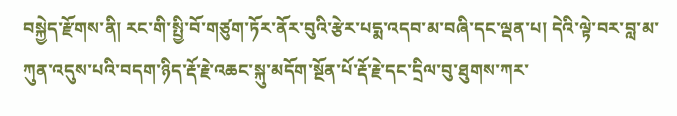བསྐྱེད་རྫོགས་ནི། རང་གི་སྤྱི་བོ་གཙུག་ཏོར་ནོར་བུའི་རྩེར་པདྨ་འདབ་མ་བཞི་དང་ལྡན་པ། དེའི་ལྟེ་བར་བླ་མ་ཀུན་འདུས་པའི་བདག་ཉིད་རྡོ་རྗེ་འཆང་སྐུ་མདོག་སྔོན་པོ་རྡོ་རྗེ་དང་དྲིལ་བུ་ཐུགས་ཀར་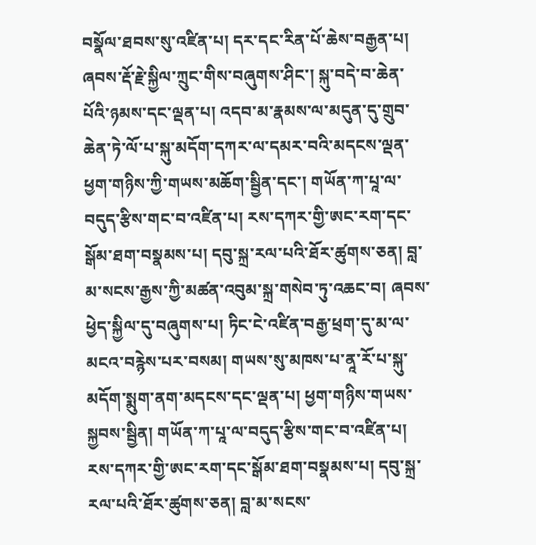བསྣོལ་ཐབས་སུ་འཛིན་པ། དར་དང་རིན་པོ་ཆེས་བརྒྱན་པ། ཞབས་རྡོ་རྗེ་སྐྱིལ་ཀྲུང་གིས་བཞུགས་ཤིང་། སྐུ་བདེ་བ་ཆེན་པོའི་ཉམས་དང་ལྡན་པ། འདབ་མ་རྣམས་ལ་མདུན་དུ་གྲུབ་ཆེན་ཏེ་ལོ་པ་སྐུ་མདོག་དཀར་ལ་དམར་བའི་མདངས་ལྡན་ཕྱག་གཉིས་ཀྱི་གཡས་མཆོག་སྦྱིན་དང་། གཡོན་ཀ་པཱ་ལ་བདུད་རྩིས་གང་བ་འཛིན་པ། རས་དཀར་གྱི་ཨང་རག་དང་སྒོམ་ཐག་བསྣམས་པ། དབུ་སྐྲ་རལ་པའི་ཐོར་ཚུགས་ཅན། བླ་མ་སངས་རྒྱས་ཀྱི་མཚན་འབུམ་སྐྲ་གསེབ་ཏུ་འཆང་བ། ཞབས་ཕྱེད་སྐྱིལ་དུ་བཞུགས་པ། ཏིང་ངེ་འཛིན་བརྒྱ་ཕྲག་དུ་མ་ལ་མངའ་བརྙེས་པར་བསམ། གཡས་སུ་མཁས་པ་ནཱ་རོ་པ་སྐུ་མདོག་སྨུག་ནག་མདངས་དང་ལྡན་པ། ཕྱག་གཉིས་གཡས་སྐྱབས་སྦྱིན། གཡོན་ཀ་པཱ་ལ་བདུད་རྩིས་གང་བ་འཛིན་པ། རས་དཀར་གྱི་ཨང་རག་དང་སྒོམ་ཐག་བསྣམས་པ། དབུ་སྐྲ་རལ་པའི་ཐོར་ཚུགས་ཅན། བླ་མ་སངས་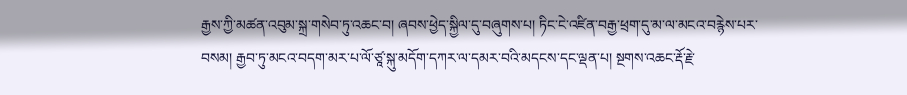རྒྱས་ཀྱི་མཚན་འབུམ་སྐྲ་གསེབ་ཏུ་འཆང་བ། ཞབས་ཕྱེད་སྐྱིལ་དུ་བཞུགས་པ། ཏིང་ངེ་འཛིན་བརྒྱ་ཕྲག་དུ་མ་ལ་མངའ་བརྙེས་པར་བསམ། རྒྱབ་ཏུ་མངའ་བདག་མར་པ་ལོ་ཙཱ་སྐུ་མདོག་དཀར་ལ་དམར་བའི་མདངས་དང་ལྡན་པ། སྔགས་འཆང་རྡོ་རྗེ་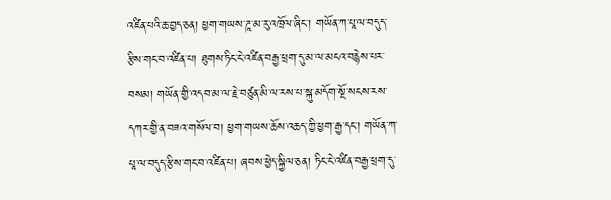འཛིན་པའི་ཆ་བྱད་ཅན། ཕྱག་གཡས་ཌཱ་མ་རུ་འཁྲོལ་ཞིང་། གཡོན་ཀ་པཱ་ལ་བདུད་རྩིས་གང་བ་འཛིན་པ། ཐུགས་ཏིང་ངེ་འཛིན་བརྒྱ་ཕྲག་དུ་མ་ལ་མངའ་བརྙེས་པར་བསམ། གཡོན་གྱི་འདབ་མ་ལ་རྗེ་བཙུན་མི་ལ་རས་པ་སྐུ་མདོག་སྔོ་སངས་རས་དཀར་གྱི་ན་བཟའ་གསོལ་བ། ཕྱག་གཡས་ཆོས་འཆད་ཀྱི་ཕྱག་རྒྱ་དང་། གཡོན་ཀ་པཱ་ལ་བདུད་རྩིས་གང་བ་འཛིན་པ། ཞབས་ཕྱེད་སྐྱིལ་ཅན། ཏིང་ངེ་འཛིན་བརྒྱ་ཕྲག་དུ་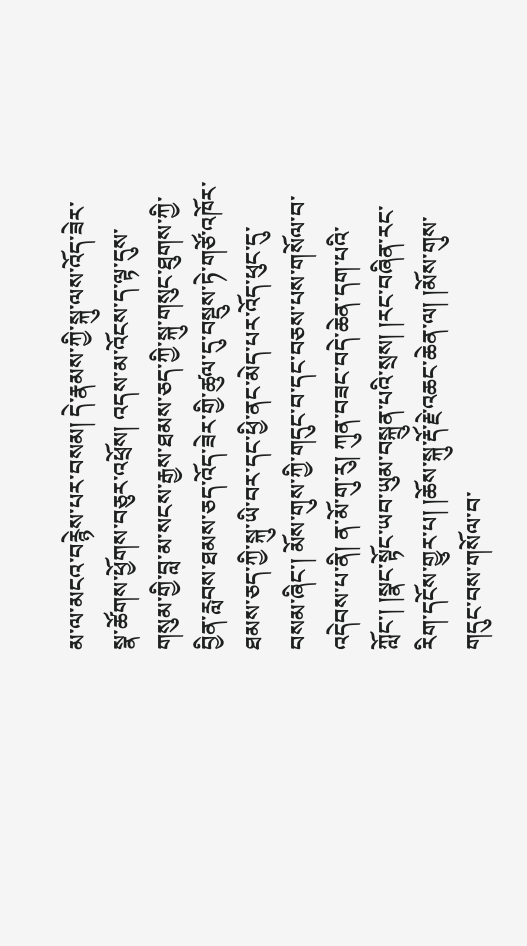མ་ལ་མངའ་བརྙེས་པར་བསམ། དེ་རྣམས་ཀྱི་སྐུ་ལས་འོད་ཟེར་སྣ་ཚོགས་ཕྱོགས་བཅུར་འཕྲོས། འདས་མ་འོངས་ད་ལྟ་དུས་གསུམ་གྱི་བླ་མ་སངས་རྒྱས་ཐམས་ཅད་ཀྱི་སྐུ་གསུང་ཐུགས་ཀྱི་བྱིན་རླབས་ཐམས་ཅད་འོད་ཟེར་གྱི་ཚུལ་དུ་བསྡུས་ཏེ་གཙོ་འཁོར་ཐམས་ཅད་ཀྱི་སྐུ་ཡི་བར་དང་ཕྱི་ནང་མེད་པར་འོད་ཕུང་དུ་བསམ་ཞིང་། མོས་གུས་ཀྱི་གདུང་བ་དང་བཅས་པས་གསོལ་བ་འདེབས་པ་ནི། ན་མོ་གུ་རུ། ཀུན་བཟང་བདེ་ཆེན་དག་པའི་ཀློང་། །སྣང་སྟོང་ཡབ་ཡུམ་བསྐྲུན་པའི་སྲས། །རང་བཞིན་རང་རིག་དངོས་གྱུར་པ། །ཆོས་སྐུ་རྡོ་རྗེ་འཆང་ཆེན་ལ། །མོས་གུས་གདུང་བས་གསོལ་བ་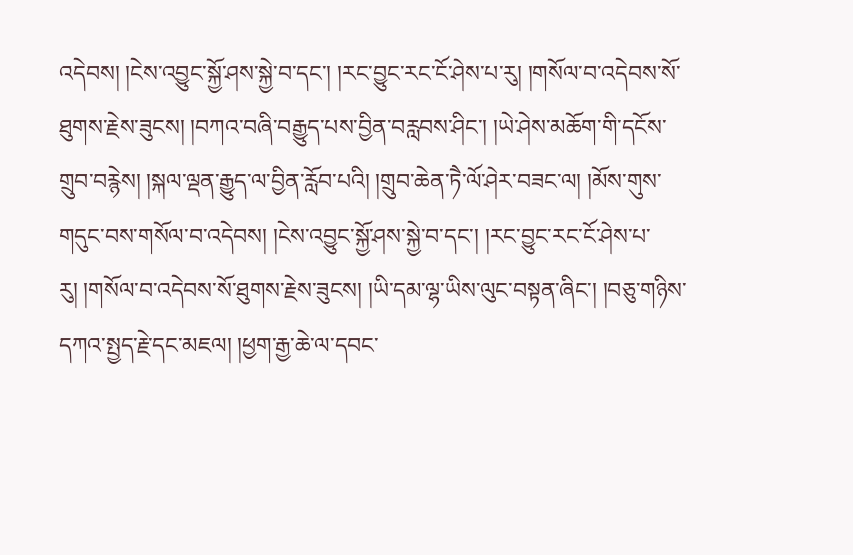འདེབས། །ངེས་འབྱུང་སྐྱོ་ཤས་སྐྱེ་བ་དང་། །རང་བྱུང་རང་ངོ་ཤེས་པ་རུ། །གསོལ་བ་འདེབས་སོ་ཐུགས་རྗེས་ཟུངས། །བཀའ་བཞི་བརྒྱུད་པས་བྱིན་བརླབས་ཤིང་། །ཡེ་ཤེས་མཆོག་གི་དངོས་གྲུབ་བརྙེས། །སྐལ་ལྡན་རྒྱུད་ལ་བྱིན་རློབ་པའི། །གྲུབ་ཆེན་ཏཻ་ལོ་ཤེར་བཟང་ལ། །མོས་གུས་གདུང་བས་གསོལ་བ་འདེབས། །ངེས་འབྱུང་སྐྱོ་ཤས་སྐྱེ་བ་དང་། །རང་བྱུང་རང་ངོ་ཤེས་པ་རུ། །གསོལ་བ་འདེབས་སོ་ཐུགས་རྗེས་ཟུངས། །ཡི་དམ་ལྷ་ཡིས་ལུང་བསྟན་ཞིང་། །བཅུ་གཉིས་དཀའ་སྤྱད་རྗེ་དང་མཇལ། །ཕྱག་རྒྱ་ཆེ་ལ་དབང་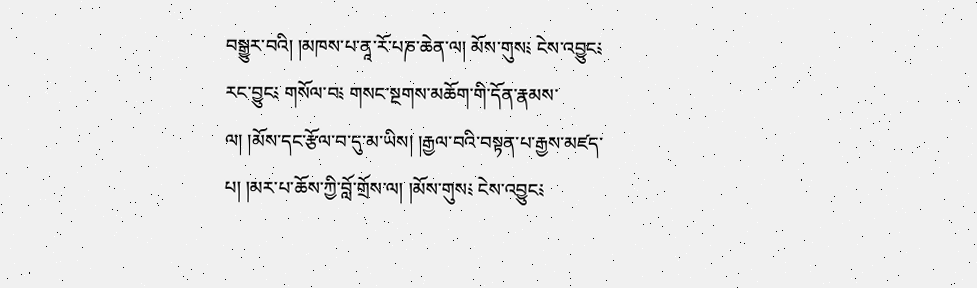བསྒྱུར་བའི། །མཁས་པ་ནཱ་རོ་པཎ་ཆེན་ལ། མོས་གུས༴ ངེས་འབྱུང༴ རང་བྱུང༴ གསོལ་བ༴ གསང་སྔགས་མཆོག་གི་དོན་རྣམས་ལ། །མོས་དང་རྩོལ་བ་དུ་མ་ཡིས། །རྒྱལ་བའི་བསྟན་པ་རྒྱས་མཛད་པ། །མར་པ་ཆོས་ཀྱི་བློ་གྲོས་ལ། །མོས་གུས༴ ངེས་འབྱུང༴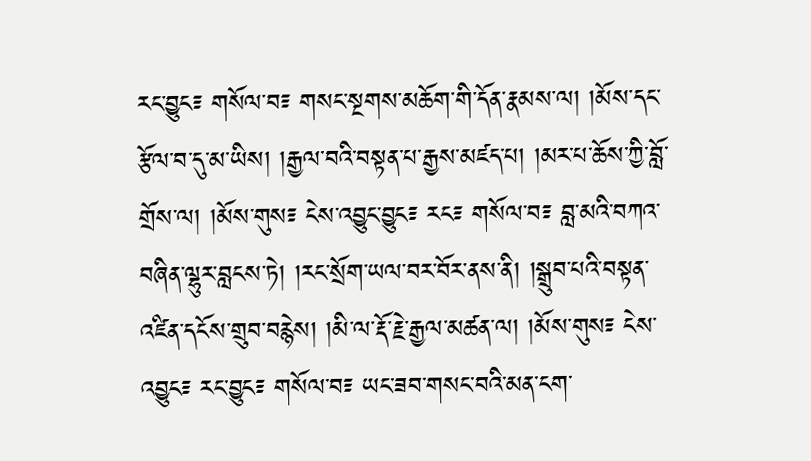རང་བྱུང༴ གསོལ་བ༴ གསང་སྔགས་མཆོག་གི་དོན་རྣམས་ལ། །མོས་དང་རྩོལ་བ་དུ་མ་ཡིས། །རྒྱལ་བའི་བསྟན་པ་རྒྱས་མཛད་པ། །མར་པ་ཆོས་ཀྱི་བློ་གྲོས་ལ། །མོས་གུས༴ ངེས་འབྱུང་བྱུང༴ རང༴ གསོལ་བ༴ བླ་མའི་བཀའ་བཞིན་ལྷུར་བླངས་ཏེ། །རང་སྲོག་ཡལ་བར་བོར་ནས་ནི། །སྒྲུབ་པའི་བསྟན་འཛིན་དངོས་གྲུབ་བརྙེས། །མི་ལ་རྡོ་རྗེ་རྒྱལ་མཚན་ལ། །མོས་གུས༴ ངེས་འབྱུང༴ རང་བྱུང༴ གསོལ་བ༴ ཡང་ཟབ་གསང་བའི་མན་ངག་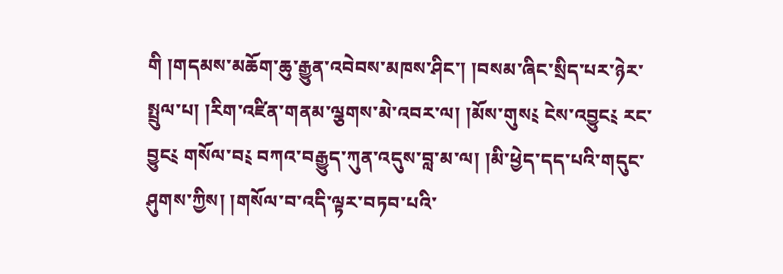གི །གདམས་མཆོག་ཆུ་རྒྱུན་འབེབས་མཁས་ཤིང་། །བསམ་ཞིང་སྲིད་པར་ཉེར་སྤྲུལ་པ། །རིག་འཛིན་གནམ་ལྕགས་མེ་འབར་ལ། །མོས་གུས༴ ངེས་འབྱུང༴ རང་བྱུང༴ གསོལ་བ༴ བཀའ་བརྒྱུད་ཀུན་འདུས་བླ་མ་ལ། །མི་ཕྱེད་དད་པའི་གདུང་ཤུགས་ཀྱིས། །གསོལ་བ་འདི་ལྟར་བཏབ་པའི་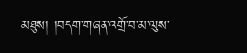མཐུས། །བདག་གཞན་འགྲོ་བ་མ་ལུས་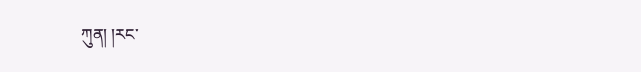ཀུན། །རང་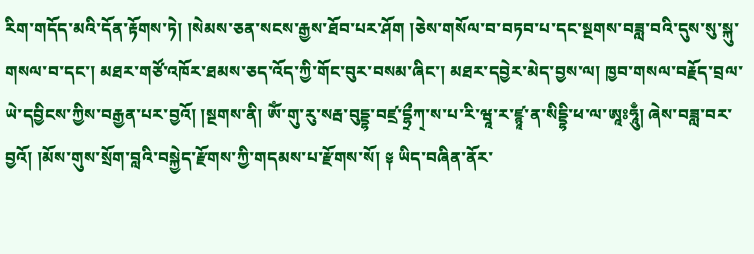རིག་གདོད་མའི་དོན་རྟོགས་ཏེ། །སེམས་ཅན་སངས་རྒྱས་ཐོབ་པར་ཤོག །ཅེས་གསོལ་བ་བཏབ་པ་དང་སྔགས་བཟླ་བའི་དུས་སུ་སྐུ་གསལ་བ་དང་། མཐར་གཙོ་འཁོར་ཐམས་ཅད་འོད་ཀྱི་གོང་བུར་བསམ་ཞིང་། མཐར་དབྱེར་མེད་བྱས་ལ། ཁྱབ་གསལ་བརྗོད་བྲལ་ཡེ་དབྱིངས་ཀྱིས་བརྒྱན་པར་བྱའོ། །སྔགས་ནི། ཨོཾ་གུ་རུ་སརྦ་བུདྡྷ་བཛྲ་དྷྲྀཀ྄་ས་པ་རི་ཝཱ་ར་ཛྙཱ་ན་སིདྡྷི་ཕ་ལ་ཨཱཿཧཱུྃ། ཞེས་བཟླ་བར་བྱའོ། །མོས་གུས་སྲོག་བླའི་བསྐྱེད་རྫོགས་ཀྱི་གདམས་པ་རྫོགས་སོ། ༈ ཡིད་བཞིན་ནོར་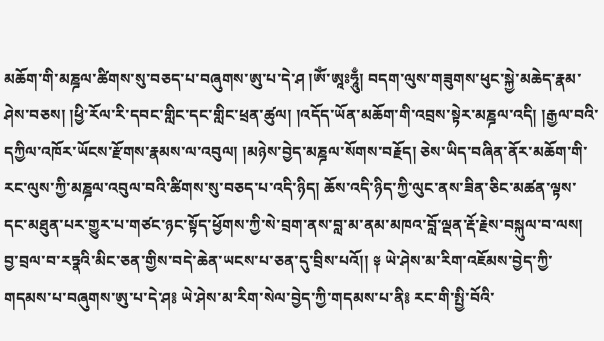མཆོག་གི་མཎྜལ་ཚིགས་སུ་བཅད་པ་བཞུགས་ཨུ་པ་དེ་ཤ །ཨོཾ་ཨཱཿཧཱུྃ། བདག་ལུས་གཟུགས་ཕུང་སྐྱེ་མཆེད་རྣམ་ཤེས་བཅས། །ཕྱི་རོལ་རི་དབང་གླིང་དང་གླིང་ཕྲན་ཚུལ། །འདོད་ཡོན་མཆོག་གི་འབྲས་སྟེར་མཎྜལ་འདི། །རྒྱལ་བའི་དཀྱིལ་འཁོར་ཡོངས་རྫོགས་རྣམས་ལ་འབུལ། །མཉེས་བྱེད་མཎྜལ་སོགས་བརྗོད། ཅེས་ཡིད་བཞིན་ནོར་མཆོག་གི་རང་ལུས་ཀྱི་མཎྜལ་འབུལ་བའི་ཚིགས་སུ་བཅད་པ་འདི་ཉིད། ཆོས་འདི་ཉིད་ཀྱི་ལུང་ནས་ཟིན་ཅིང་མཚན་ལྟས་དང་མཐུན་པར་གྱུར་པ་གཙང་ཉང་སྟོད་ཕྱོགས་ཀྱི་སེ་བྲག་ནས་བླ་མ་ནམ་མཁའ་བློ་ལྡན་རྡོ་རྗེས་བསྐུལ་བ་ལས། བྱ་བྲལ་བ་རཏྣའི་མིང་ཅན་གྱིས་བདེ་ཆེན་ཡངས་པ་ཅན་དུ་བྲིས་པའོ།། ༈ ཡེ་ཤེས་མ་རིག་འཇོམས་བྱེད་ཀྱི་གདམས་པ་བཞུགས་ཨུ་པ་དེ་ཤ༔ ཡེ་ཤེས་མ་རིག་སེལ་བྱེད་ཀྱི་གདམས་པ་ནི༔ རང་གི་སྤྱི་བོའི་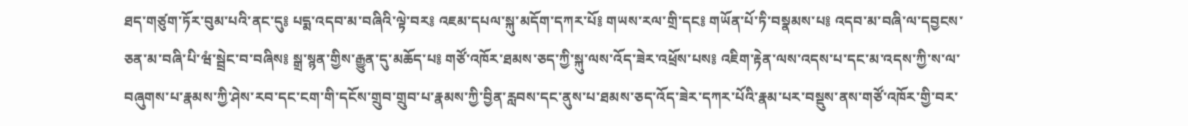ཐད་གཙུག་ཏོར་བུམ་པའི་ནང་དུ༔ པདྨ་འདབ་མ་བཞིའི་ལྟེ་བར༔ འཇམ་དཔལ་སྐུ་མདོག་དཀར་པོ༔ གཡས་རལ་གྲི་དང༔ གཡོན་པོ་ཏི་བསྣམས་པ༔ འདབ་མ་བཞི་ལ་དབྱངས་ཅན་མ་བཞི་པི་ཝཾ་སྦྲེང་བ་བཞིས༔ སྒྲ་སྙན་གྱིས་རྒྱུན་དུ་མཆོད་པ༔ གཙོ་འཁོར་ཐམས་ཅད་ཀྱི་སྐུ་ལས་འོད་ཟེར་འཕྲོས་པས༔ འཇིག་རྟེན་ལས་འདས་པ་དང་མ་འདས་ཀྱི་ས་ལ་བཞུགས་པ་རྣམས་ཀྱི་ཤེས་རབ་དང་ངག་གི་དངོས་གྲུབ་གྲུབ་པ་རྣམས་ཀྱི་བྱིན་རླབས་དང་ནུས་པ་ཐམས་ཅད་འོད་ཟེར་དཀར་པོའི་རྣམ་པར་བསྡུས་ནས་གཙོ་འཁོར་གྱི་བར་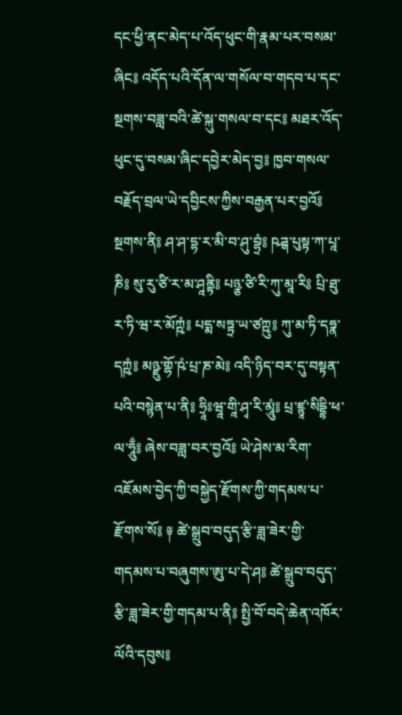དང་ཕྱི་ནང་མེད་པ་འོད་ཕུང་གི་རྣམ་པར་བསམ་ཞིང༔ འདོད་པའི་དོན་ལ་གསོལ་བ་གདབ་པ་དང་སྔགས་བཟླ་བའི་ཚེ་སྐུ་གསལ་བ་དང༔ མཐར་འོད་ཕུང་དུ་བསམ་ཞིང་དབྱེར་མེད་བྱ༔ ཁྱབ་གསལ་བརྗོད་བྲལ་ཡེ་དབྱིངས་ཀྱིས་བརྒྱན་པར་བྱའོ༔ སྔགས་ནི༔ ཤ་ཤ་དྷ་ར་མི་བ་ཤུ་བྷྲཾ༔ ཥཌྒ་པུསྟ་ཀ་པཱ་ཎི༔ སུ་རུ་ཙི་ར་མ་ཤཱནྟི༔ པཉྩ་ཙི་རི་ཀུ་མཱ་རི༔ པྲི་ཐུ་ར་ཏི་ཝ་ར་མོཀྵཾ༔ པདྨ་སཏྟྲ་ཡ་ཙཀྵུ༔ ཀུ་མ་ཏི་དཧྣ་དཀྵཾ༔ མཉྫུ་གྷོ་ཥཾ་པྲ་ཎ་མེ༔ འདི་ཉིད་བར་དུ་བསྟན་པའི་བསྙེན་པ་ནི༔ ཧྲཱིཿཝཱ་གཱི་ཤྭ་རི་མཱུཾ༔ པྲ་ཛྙཱ་སིདྡྷི་ཕ་ལ་ཧཱུྃ༔ ཞེས་བཟླ་བར་བྱའོ༔ ཡེ་ཤེས་མ་རིག་འཇོམས་བྱེད་ཀྱི་བསྐྱེད་རྫོགས་ཀྱི་གདམས་པ་རྫོགས་སོ༔ ༈ ཚེ་སྒྲུབ་བདུད་རྩི་ཟླ་ཟེར་གྱི་གདམས་པ་བཞུགས་ཨུ་པ་དེ་ཤ༔ ཚེ་སྒྲུབ་བདུད་རྩི་ཟླ་ཟེར་གྱི་གདམ་པ་ནི༔ སྤྱི་བོ་བདེ་ཆེན་འཁོར་ལོའི་དབུས༔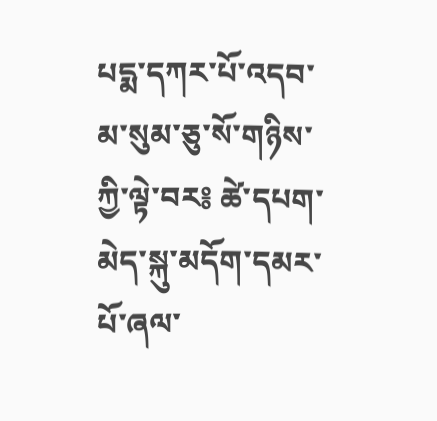པདྨ་དཀར་པོ་འདབ་མ་སུམ་ཅུ་སོ་གཉིས་ཀྱི་ལྟེ་བར༔ ཚེ་དཔག་མེད་སྐུ་མདོག་དམར་པོ་ཞལ་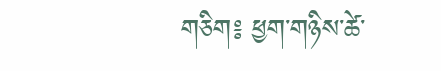གཅིག༔ ཕྱག་གཉིས་ཚེ་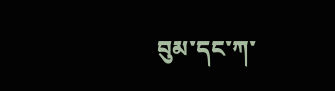བུམ་དང་ཀ་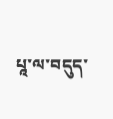པཱ་ལ་བདུད་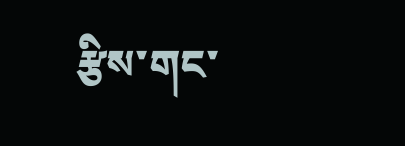རྩིས་གང་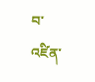བ་འཛིན་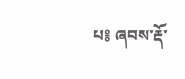པ༔ ཞབས་རྡོ་